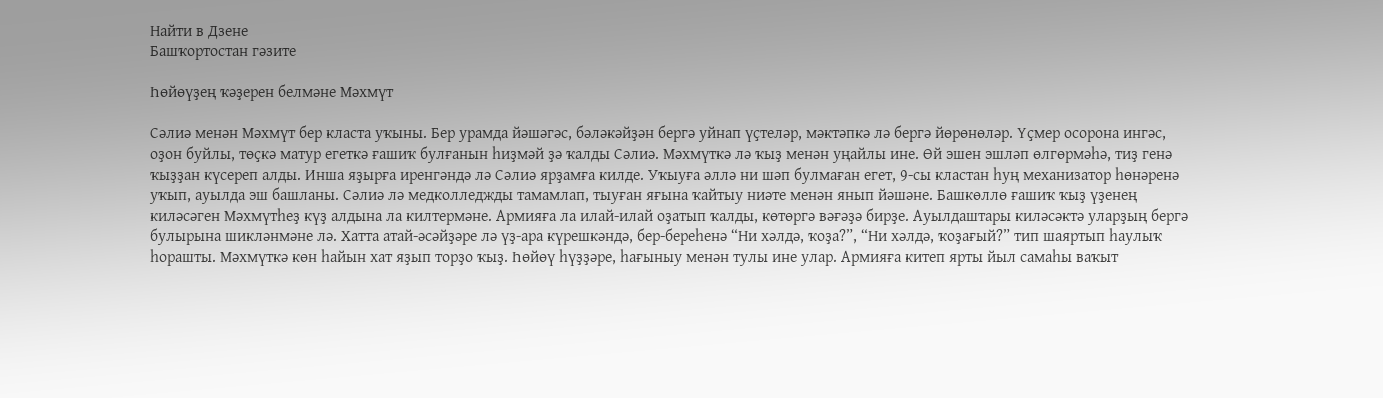Найти в Дзене
Башҡортостан гәзите

Һөйөүҙең ҡәҙерен белмәне Мәхмүт

Сәлиә менән Мәхмүт бер класта уҡыны. Бер урамда йәшәгәс, бәләкәйҙән бергә уйнап үҫтеләр, мәктәпкә лә бергә йөрөнөләр. Үҫмер осорона ингәс, оҙон буйлы, төҫкә матур егеткә ғашиҡ булғанын һиҙмәй ҙә ҡалды Сәлиә. Мәхмүткә лә ҡыҙ менән уңайлы ине. Өй эшен эшләп өлгөрмәһә, тиҙ генә ҡыҙҙан күсереп алды. Инша яҙырға иренгәндә лә Сәлиә ярҙамға килде. Уҡыуға әллә ни шәп булмаған егет, 9-сы кластан һуң механизатор һөнәренә уҡып, ауылда эш башланы. Сәлиә лә медколледжды тамамлап, тыуған яғына ҡайтыу ниәте менән янып йәшәне. Башкөллө ғашиҡ ҡыҙ үҙенең киләсәген Мәхмүтһеҙ күҙ алдына ла килтермәне. Армияға ла илай-илай оҙатып ҡалды, көтөргә вәғәҙә бирҙе. Ауылдаштары киләсәктә уларҙың бергә булырына шикләнмәне лә. Хатта атай-әсәйҙәре лә үҙ-ара күрешкәндә, бер-береһенә “Ни хәлдә, ҡоҙа?”, “Ни хәлдә, ҡоҙағый?” тип шаяртып һаулыҡ һорашты. Мәхмүткә көн һайын хат яҙып торҙо ҡыҙ. Һөйөү һүҙҙәре, һағыныу менән тулы ине улар. Армияға китеп ярты йыл самаһы ваҡыт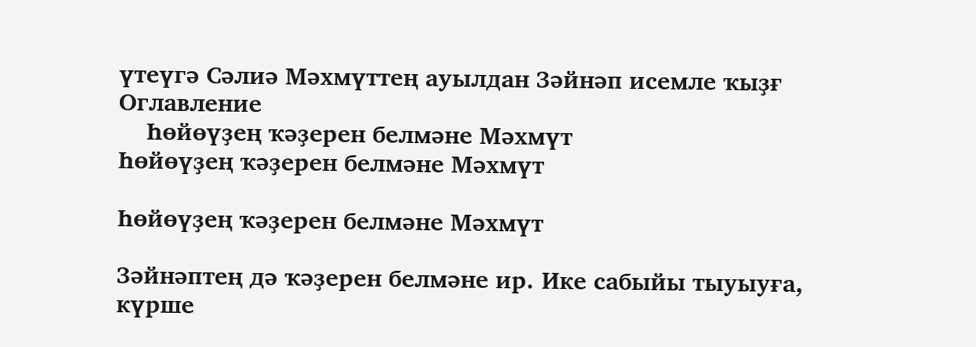үтеүгә Сәлиә Мәхмүттең ауылдан Зәйнәп исемле ҡыҙғ
Оглавление
    Һөйөүҙең ҡәҙерен белмәне Мәхмүт
Һөйөүҙең ҡәҙерен белмәне Мәхмүт

Һөйөүҙең ҡәҙерен белмәне Мәхмүт

Зәйнәптең дә ҡәҙерен белмәне ир. Ике сабыйы тыуыуға, күрше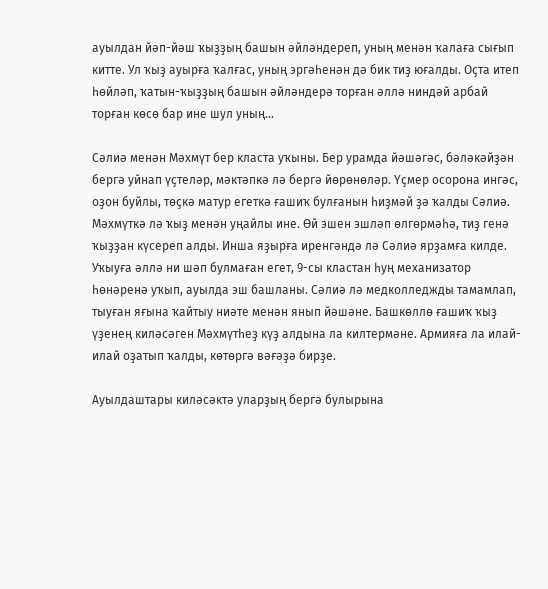ауылдан йәп-йәш ҡыҙҙың башын әйләндереп, уның менән ҡалаға сығып китте. Ул ҡыҙ ауырға ҡалғас, уның эргәһенән дә бик тиҙ юғалды. Оҫта итеп һөйләп, ҡатын-ҡыҙҙың башын әйләндерә торған әллә ниндәй арбай торған көсө бар ине шул уның...

Сәлиә менән Мәхмүт бер класта уҡыны. Бер урамда йәшәгәс, бәләкәйҙән бергә уйнап үҫтеләр, мәктәпкә лә бергә йөрөнөләр. Үҫмер осорона ингәс, оҙон буйлы, төҫкә матур егеткә ғашиҡ булғанын һиҙмәй ҙә ҡалды Сәлиә. Мәхмүткә лә ҡыҙ менән уңайлы ине. Өй эшен эшләп өлгөрмәһә, тиҙ генә ҡыҙҙан күсереп алды. Инша яҙырға иренгәндә лә Сәлиә ярҙамға килде. Уҡыуға әллә ни шәп булмаған егет, 9-сы кластан һуң механизатор һөнәренә уҡып, ауылда эш башланы. Сәлиә лә медколледжды тамамлап, тыуған яғына ҡайтыу ниәте менән янып йәшәне. Башкөллө ғашиҡ ҡыҙ үҙенең киләсәген Мәхмүтһеҙ күҙ алдына ла килтермәне. Армияға ла илай-илай оҙатып ҡалды, көтөргә вәғәҙә бирҙе.

Ауылдаштары киләсәктә уларҙың бергә булырына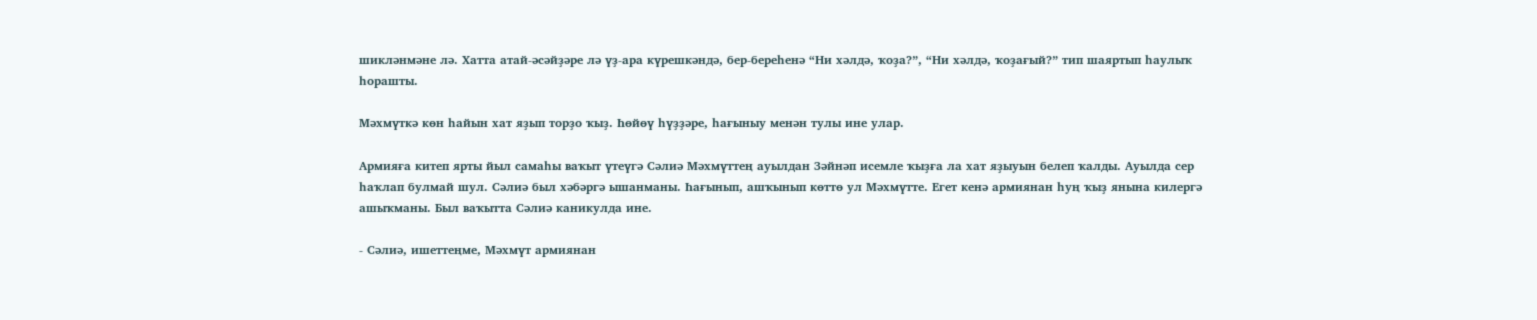шикләнмәне лә. Хатта атай-әсәйҙәре лә үҙ-ара күрешкәндә, бер-береһенә “Ни хәлдә, ҡоҙа?”, “Ни хәлдә, ҡоҙағый?” тип шаяртып һаулыҡ һорашты.

Мәхмүткә көн һайын хат яҙып торҙо ҡыҙ. Һөйөү һүҙҙәре, һағыныу менән тулы ине улар.

Армияға китеп ярты йыл самаһы ваҡыт үтеүгә Сәлиә Мәхмүттең ауылдан Зәйнәп исемле ҡыҙға ла хат яҙыуын белеп ҡалды. Ауылда сер һаҡлап булмай шул. Сәлиә был хәбәргә ышанманы. Һағынып, ашҡынып көттө ул Мәхмүтте. Егет кенә армиянан һуң ҡыҙ янына килергә ашыҡманы. Был ваҡытта Сәлиә каникулда ине.

- Сәлиә, ишеттеңме, Мәхмүт армиянан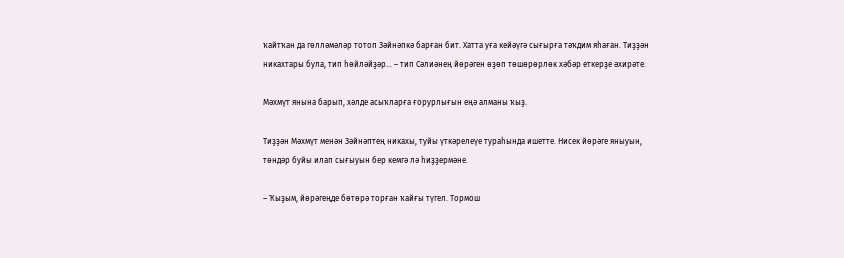ҡайтҡан да гөлләмәләр тотоп Зәйнәпкә барған бит. Хатта уға кейәүгә сығырға тәҡдим яһаған. Тиҙҙән никахтары була, тип һөйләйҙәр... – тип Сәлиәнең йөрәген өҙөп төшөрөрлөк хәбәр еткерҙе әхирәте.

Мәхмүт янына барып, хәлде асыҡларға ғорурлығын еңә алманы ҡыҙ.

Тиҙҙән Мәхмүт менән Зәйнәптең никахы, туйы үткәрелеүе тураһында ишетте. Нисек йөрәге яныуын, төндәр буйы илап сығыуын бер кемгә лә һиҙҙермәне.

– Ҡыҙым, йөрәгеңде бөтөрә торған ҡайғы түгел. Тормош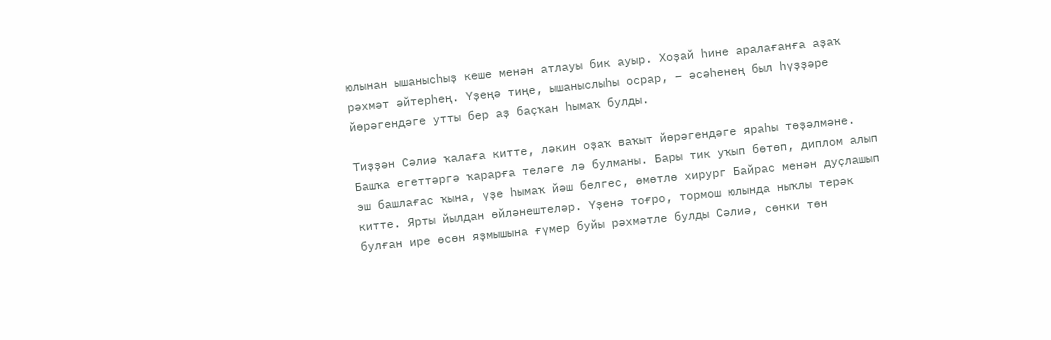юлынан ышанысһыҙ кеше менән атлауы бик ауыр. Хоҙай һине аралағанға аҙаҡ рәхмәт әйтерһең. Үҙеңә тиңе, ышаныслыһы осрар, – әсәһенең был һүҙҙәре йөрәгендәге утты бер аҙ баҫҡан һымаҡ булды.

Тиҙҙән Сәлиә ҡалаға китте, ләкин оҙаҡ ваҡыт йөрәгендәге яраһы төҙәлмәне. Башҡа егеттәргә ҡарарға теләге лә булманы. Бары тик уҡып бөтөп, диплом алып эш башлағас ҡына, үҙе һымаҡ йәш белгес, өмөтлө хирург Байрас менән дуҫлашып китте. Ярты йылдан өйләнештеләр. Үҙенә тоғро, тормош юлында ныҡлы терәк булған ире өсөн яҙмышына ғүмер буйы рәхмәтле булды Сәлиә, сөнки төн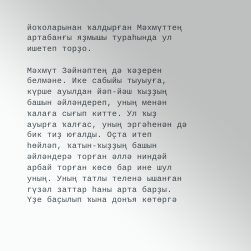йоҡоларынан ҡалдырған Мәхмүттең артабанғы яҙмышы тураһында ул ишетеп торҙо.

Мәхмүт Зәйнәптең дә ҡәҙерен белмәне. Ике сабыйы тыуыуға, күрше ауылдан йәп-йәш ҡыҙҙың башын әйләндереп, уның менән ҡалаға сығып китте. Ул ҡыҙ ауырға ҡалғас, уның эргәһенән дә бик тиҙ юғалды. Оҫта итеп һөйләп, ҡатын-ҡыҙҙың башын әйләндерә торған әллә ниндәй арбай торған көсө бар ине шул уның. Уның татлы теленә ышанған гүзәл заттар һаны арта барҙы. Үҙе баҫылып ҡына донъя көтөргә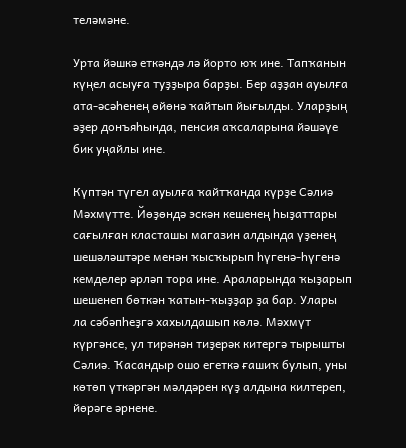теләмәне.

Урта йәшкә еткәндә лә йорто юҡ ине. Тапҡанын күңел асыуға туҙҙыра барҙы. Бер аҙҙан ауылға ата-әсәһенең өйөнә ҡайтып йығылды. Уларҙың әҙер донъяһында, пенсия аҡсаларына йәшәүе бик уңайлы ине.

Күптән түгел ауылға ҡайтҡанда күрҙе Сәлиә Мәхмүтте. Йөҙөндә эскән кешенең һыҙаттары сағылған класташы магазин алдында үҙенең шешәләштәре менән ҡысҡырып һүгенә-һүгенә кемделер әрләп тора ине. Араларында ҡыҙарып шешенеп бөткән ҡатын-ҡыҙҙар ҙа бар. Улары ла сәбәпһеҙгә хахылдашып көлә. Мәхмүт күргәнсе, ул тирәнән тиҙерәк китергә тырышты Сәлиә. Ҡасандыр ошо егеткә ғашиҡ булып, уны көтөп үткәргән мәлдәрен күҙ алдына килтереп, йөрәге әрнене.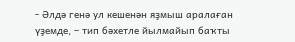- Әлдә генә ул кешенән яҙмыш аралаған үҙемде, – тип бәхетле йылмайып баҡты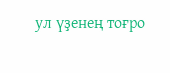ул үҙенең тоғро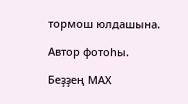тормош юлдашына.

Автор фотоһы.

Беҙҙең МАХ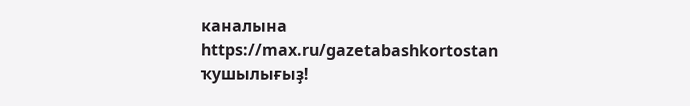каналына https://max.ru/gazetabashkortostan ҡушылығыҙ!